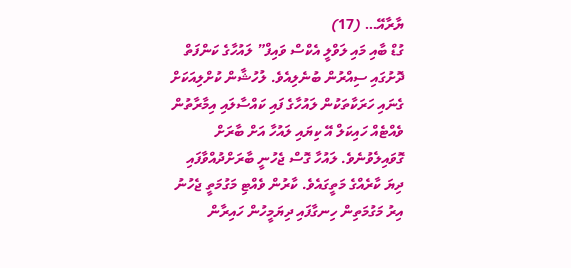ޔާރާއޭ… (17)
ގުޑް ބާއި މައި ލަވްލީ އެކްސް ވައިފް” ލައުހާގެ ކަންފަތް ދޮށުގައި ސިއްރުން ބުނެލިއެވެ. ލުހުޝާން ކުށްލިއަކަށް ގެނައި ހަރަކާތަކުން ލައުހާގެ ފައި ކައްސާލައި އިމާރާތުން ވެއްޓެއް ހައިކަލް އޭ ކިޔައި ލައުހާ އަށް ބާރަށް ގޮވައިލެވުނެވެ. ލައުހާ ގޮސް ޖެހުނީ ބާރަށްދުއްވާފައި ދިޔަ ކާރެއްގެ މަތީގައެވެ. ކާރުން ވެއްޓި މަގުމަތީ ޖެހުނު އިރު މަގުމަތިން ހިނގާފައި ދިޔަމީހުން ހައިރާން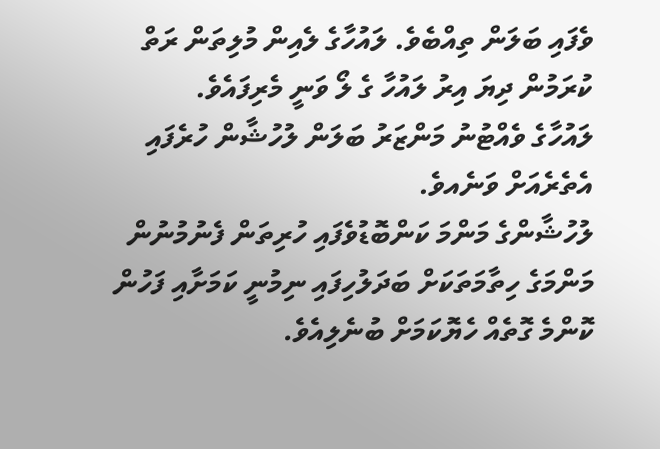ވެފައި ބަލަން ތިއްބެވެ. ލައުހާގެ ލެއިން މުލިތަން ރަތް ކުރަމުން ދިޔަ އިރު ލައުހާ ގެ ލޯ ވަނީ މެރިފައެވެ.
ލައުހާގެ ވެއްޓުނު މަންޒަރު ބަލަން ލުހުޝާން ހުރެފައި އެތެރެއަށް ވަނެއވެ.
ލުހުޝާންގެ މަންމަ ކަންބޮޑުވެފައި ހުރިތަން ފެނުމުނުން މަންމަގެ ހިތާމަތަކަށް ބަދަލުހިފައި ނިމުނީ ކަމަށާއި ފަހުން ކޮންމެ ގޮތެއް ހެޔޮކަމަށް ބުނެލިއެވެ.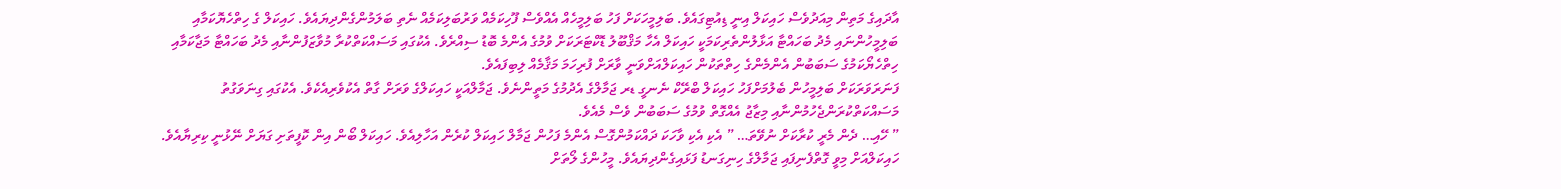އާދައިގެ މަތިން މިއަދުވެސް ހައިކަލް އިނީ ޑިއުޓިގައެވެ. ބަލިމީހަކަށް ފަހު ބަލިމީހެއް އެއްވެސް ފޫހިކަމެއް ވަރުބަލިކަމެއް ނެތި ބަލަމުންގެންދިޔައެވެ. ހައިކަލް ގެ ހިތްހެޔޮކަމާއި ބަލިމީހުންނައި މެދު ބަހައްޓާ އަޅާލުންތެރިކަމަކީ ހައިކަލް އެހާ މަޤްބޫލު ޑޮކްޓަރަކަށް ވުމުގެ އެންމެ ބޮޑު ސިއްރެވެ. އެކުގައި މަސައްކަތްކުރާ މުވާޒަފުންނާއި މެދު ބަހައްޓާ މަޖާކަމާއި ހިތްހެޔޯކަމުގެ ސަބަބުން އެންމެންގެ ހިތްތަކުން ހައިކަލްއަށްވަނީ ވާރަށް ފުރިހަމަ މަޤާމެއް ލިބިފައެވެ.
ފަނަރަވަރަކަށް ބަލިމީހުން ބެލުމަށްފަހު ހައިކަލް ބްރޭކް ނެނގީ ޑރ ޖަމާލްގެ އެދުމުގެ މަތީންނެވެ. ޖަމާލްއަކީ ހައިކަލްގެ ވަރަށް ގާތް އެކުވެރިއެކެވެ. އެކުގައި ގިނަވަގުތު މަސައްކަތްކުރަންޖެހުމުންނާއި މިޒާޖު އެއްގޮތް ވުމުގެ ސަބަބުން ވެސް މެއެވެ.
” ހޭއި… ދެން މެރީ ކުރާކަށް ނުވޭތަ… ” އެކި އެކި ވާހަކަ ދައްކަމުންގޮސް އެންމެ ފަހުން ޖަމާލް ހައިކަލް ކުރެން އަހާލިއެވެ. ހައިކަލް ބޯން އިން ކޮފީތަށި ގަޔަށް ނޭޅުނީ ކިރިޔާއެވެ. ހައިކަލްއަށް މިވީ ގޮތްފެނިފައި ޖަމާލްގެ ހިނިގަނޑު ފަޅައިގެންދިޔައެވެ. މީހުންގެ ލޯތަށް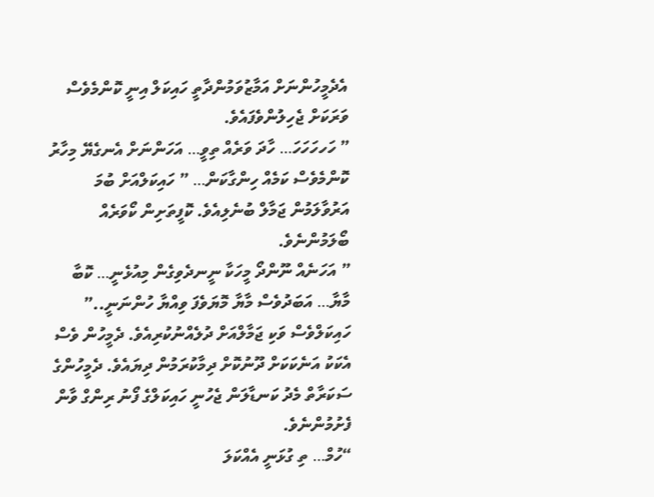އެދެމީހުންނަށް އަމާޒުވަމުންދާތީ ހައިކަލް އިނީ ކޮންމެވެސް ވަރަކަށް ޖެހިލުންވެފައެވެ.
” ހަހހަހަހަ… ހާދަ ވަރެއް ތިވީ… އަހަންނަށް އެނގެޔޭ މިހާރު ކޮންމެވެސް ކަމެއް ހިންގާކަން… ” ހައިކަލްއަށް ބުމަ އަރުވާލަމުން ޖަމާލް ބުނެލިއެވެ. ކޮފީތަށިން ކޯވަރެއް ބޯލަމުންނެވެ.
” އަހަނެއް ނޫންދޯ މީހަކާ ނީނދެވިގެން މިއުޅެނީ… ކޮބާ މާޔާ… އަބަދުވެސް މާޔާ މޮޔަވެފަ ވިއްޔާ ހުންނަނީ..” ހައިކަލްވެސް ވަކި ޖަމާލްއަށް ދުލެއްނުކުރިއެވެ. ދެމީހުން ވެސް އެކަކު އަނެކަކަށް ދޫނުކޮށް ދިމާކުރަމުން ދިޔައެވެ. ދެމީހުންގެ ސަކަރާތް މެދު ކަނޑާލަން ޖެހުނީ ހައިކަލްގެ ފޯނު ރިންގް ވާން ފެށުމުންނެވެ.
“ހުމް… ތި ގުޅަނީ އެއްކަލަ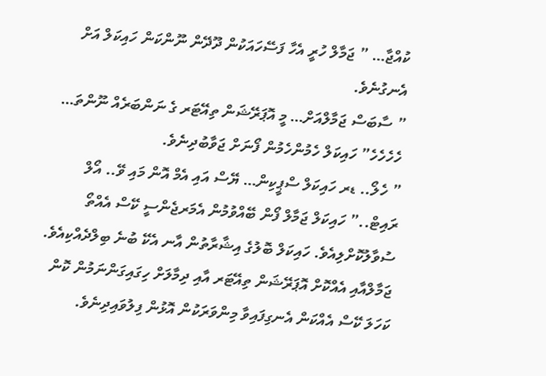ކުއްޖާ… ” ޖަމާލް ހުރީ އެހާ ފަސޭހައަކުން ދޫދޭން ނޫންކަން ހައިކަލް އަށް އެނގުނެވެ.
” ސާބަސް ޖަމާލްއަށް… މީ އޮޕަރޭޝަން ތިއޭޓަރ ގެ ނަންބަރެއް ނޫންތަ… ހެހެހެހެ” ހައިކަލް ހެމުންހެމުން ފޯނަށް ޖަވާބުދިނެވެ.
” ހެލޯ.. ޑރ ހައިކަލް ސްޕީކިން… ޔޭސް އައި އެމް އޮން މައި ވޭ.. އޯލް ރައިޓް..” ހައިކަލް ޖަމާލް ފޯން ބޭއްވުމުން އެމަރޖެންސީ ކޭސް އެއްތޯ ސުވާލުކޮށްލިއެވެ. ހައިކަލް ބޮލުގެ އިޝާރާތުން އާނ އެކޭ ބުނެ ބިލްދެއްކިއެވެ. ޖަމާލްއާއި އެއްކޮށް އޮޕަރޭޝަން ތިއޭޓަރ އާއި ދިމާލަށް ހިގައިގަންނަމުން ކޮން ކަހަލަ ކޭސް އެއްކަން އެނގިފައިވާ މިންވަރަކުން އޮޅުން ފިލުވައިދިނެވެ.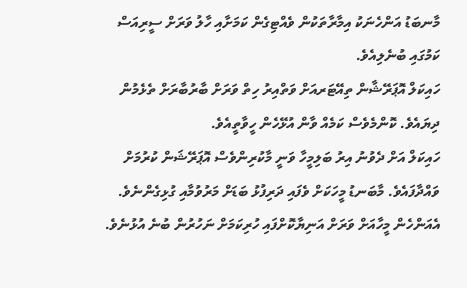މާނބަޑު އަންހެނަކު އިމާރާތަކުން ވެއްޓިގެން ކަމަށާއި ހާލު ވަރަށް ސީރިއަސް ކަމުގައި ބުނެލިއެވެ.
ހައިކަލް އޮޕަރޭޝާން ތިއޭޓަރއަށް ވަތްއިރު ހިތް ވަރަށް ބާރުބާރަށް ތެޅެމުން ދިޔައެވެ. ކޮންމެވެސް ކަމެއް ވާން އުޅޭހެން ހީވާތީއެވެ.
ހައިކަލް އަށް ދެވުނު އިރު ބަލިމީހާ ވަނީ މާކުރިންވެސް އޮޕަރޭޝަން ކުރުމަށް ވައްދާފައެވެ. މާބަނޑު މީހަކަށް ވެފައި ދަރިފުޅު ބަޑަށް މަރުވުމާއި ގުޅިގެންނެވެ. އެއަންހެން މީހާއަށް ވަރަށް އަނިޔާކޮށްފައި ހުރިކަމަށް ނަހުރުން ބުނެ އުޅުނެވެ.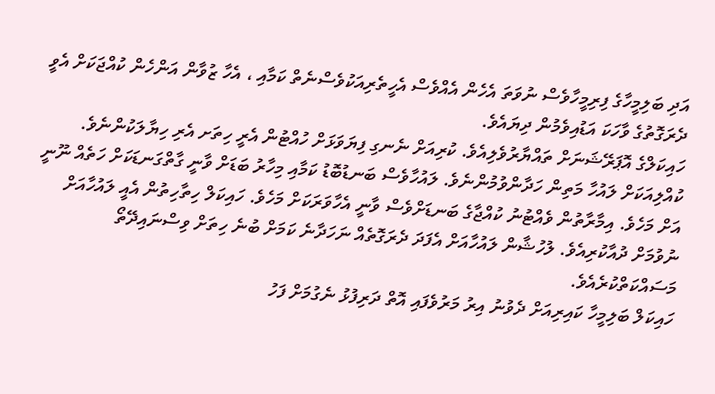އަދި ބަލިމީހާގެ ފިރިމީހާވެސް ނުވަތަ އެހެން އެއްވެސް އެހީތެރިއަކުވެސްނެތް ކަމާއި ، އެހާ ޒުވާން އަންހެން ކުއްޖަކަށް އެވީ ދެރަގޮތުގެ ވާހަކަ އަޑުއިވެމުން ދިޔައެވެ.
ހައިކަލްގެ އޮޕަރޭޝަނަށް ތައްޔާރުވެލިއެވެ. ކުރިއަށް ނެނގި ފިޔަވަޅަށް ހުއްޓުން އެރީ ހިތަށ އެރި ހިޔާލަކުންނެވެ.
ކުއްލިއަކަށް ލައުހާ މަތިން ހަދާންވުމުންނެވެ. ލައުހާވެސް ބަނޑުބޮޑު ކަމާއި މިހާރު ބަޑަށް ވާނީ ގާތްގަނޑަކަށް ހަތެއް ނޫނީ އަށް މަހެވެ. އިމާރާތުން ވެއްޓުނު ކުއްޖާގެ ބަނޑަށްވެސް ވާނީ އެހާވަރަކަށް މަހެވެ. ހައިކަލް ހިތާހިތުން އެއީ ލައުހާއަށް ނުވުމަށް ދުއާކުރިއެވެ. ލުހުޝާން ލައުހާއަށް އެފަދަ ދެރަގޮތެއް ނަހަދާނެ ކަމަށް ބުނެ ހިތަށް ވިސްނައިދޭތޯ މަސައްކަތްކުރެއެވެ.
ހައިކަލް ބަލިމީހާ ކައިރިއަށް ދެވުނު އިރު މަރުވެފައި އޮތް ދަރިފުޅު ނެގުމަށް ފަހު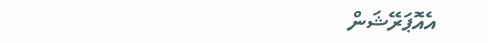އެއޮޕަރޭޝަން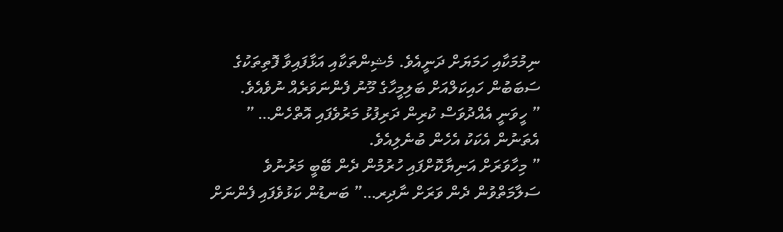ނިމުމަކާއި ހަމަޔަށް ދަނީއެވެ. މެޝިންތަކާއި އަޅާފައިވާ ފޮތިތަކުގެ ސަބަބުން ހައިކަލްއަށް ބަލިމީހާގެ މޫނު ފެންނަވަރެއް ނުވެއެވެ.
” ހީވަނީ އެއްދުވަސް ކުރިން ދަރިފުޅު މަރުވެފައި އޮތްހެން… ” އެތަނުން އެކަކު އެހެން ބުނެލިއެވެ.
” މިހާވަރަށް އަނިޔާކޮށްފައި ހުރުމުން ދެން ބޭބީ މަރުނުވެ ސަލާމަތްވުން ދެން ވަރަށް ނާދިރ…” ބަނޑުން ކަޅުވެފައި ފެންނަށް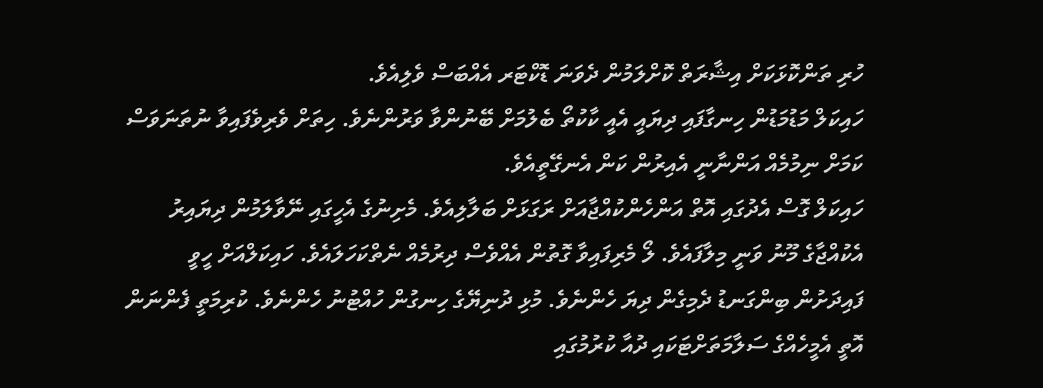ހުރި ތަންކޮޅަކަށް އިޝާރަތް ކޮށްލަމުން ދެވަނަ ޑޮކްޓަރ އެއްބަސް ވެލިއެވެ.
ހައިކަލް މަޑުމަޑުން ހިނގާފައި ދިޔައީ އެއީ ކާކުތޯ ބެލުމަށް ބޭނުންވާ ވަރުންނެވެ. ހިތަށް ވެރިވެފައިވާ ނުތަނަވަސް ކަމަށް ނިމުމެއް އަންނާނީ އެއިރުން ކަން އެނގޭތީއެވެ.
ހައިކަލް ގޮސް އެދުގައި އޮތް އަންހެންކުއްޖާއަށް ރަގަޅަށް ބަލާލިއެވެ. މެށިނުގެ އެހީގައި ނޭވާލަމުން ދިޔައިރު އެކުއްޖާގެ މޫނު ވަނީ މިލާފައެވެ. ލޯ މެރިފައިވާ ގޮތުން އެއްވެސް ދިރުމެއް ނެތްކަހަލައެވެ. ހައިކަލްއަށް ހީވީ ފައިދަށުން ބިންގަނޑު ދެމިގެން ދިޔަ ހެންނެވެ. މުޅި ދުނިޔޭގެ ހިނގުން ހުއްޓުނު ހެންނެވެ. ކުރިމަތީ ފެންނަން އޮތީ އެމީހެއްގެ ސަލާމަތަށްޓަކައި ދުއާ ކުރުމުގައި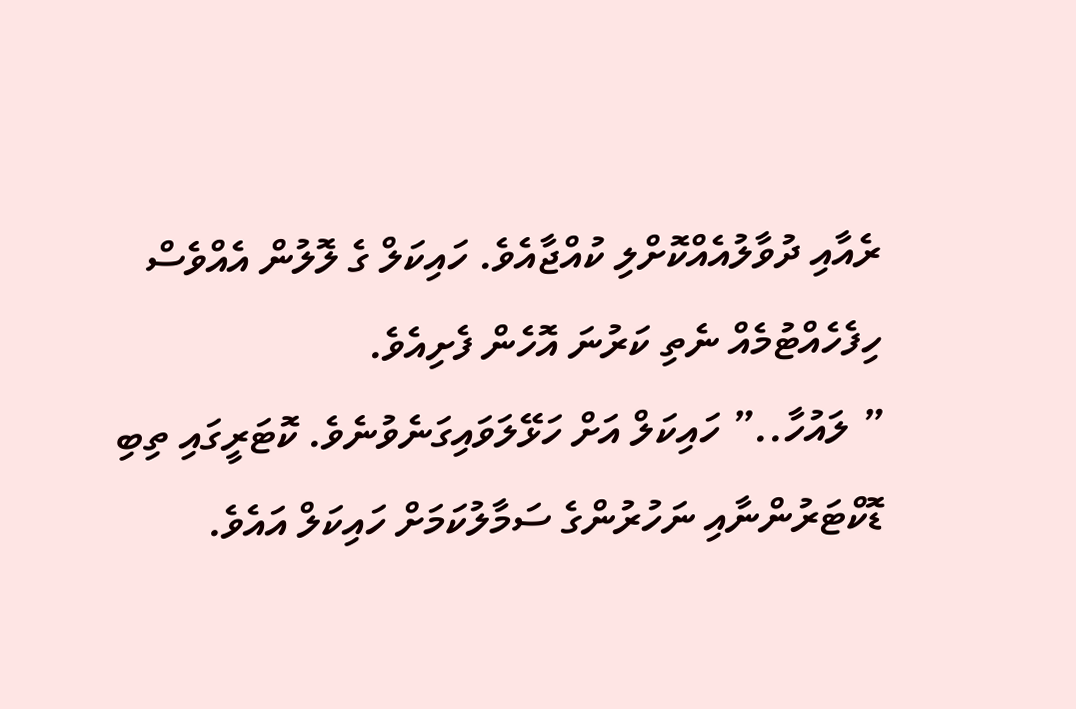ރެއާއި ދުވާލުއެއްކޮށްލި ކުއްޖާއެވެ. ހައިކަލް ގެ ލޮލުން އެއްވެސް ހިފެހެއްޓުމެއް ނެތި ކަރުނަ އޮހެން ފެށިއެވެ.
” ލައުހާ..” ހައިކަލް އަށް ހަޅޭލަވައިގަނެވުނެވެ. ކޮޓަރީގައި ތިބި ޑޮކްޓަރުންނާއި ނަހުރުންގެ ސަމާލުކަމަށް ހައިކަލް އައެވެ.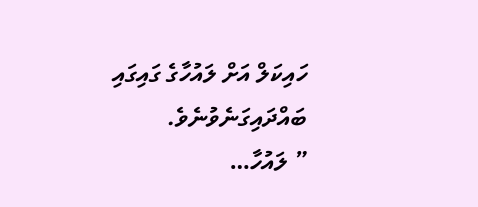ހައިކަލް އަށް ލައުހާގެ ގައިގައި ބައްދައިގަނެވުނެވެ.
” ލައުހާ…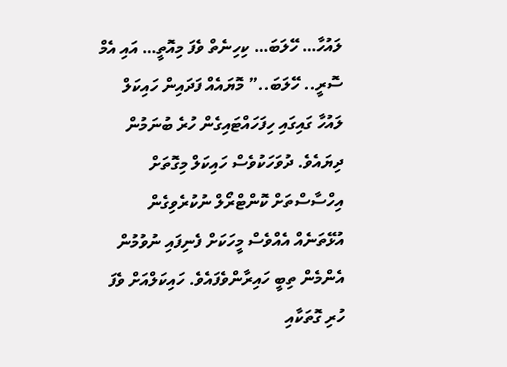ލައުހާ… ހޭލަބަ… ކިހިނެތް ވެފަ މިއޮތީ… އައި އެމް ސޮރީ.. ހޭލަބަ..” މޮޔައެއް ފަދައިން ހައިކަލް ލައުހާ ގައިގައި ހިފަހައްޓައިގެން ހުރެ ބުނަމުން ދިޔައެވެ. ދުވަހަކުވެސް ހައިކަލް މިގޮތަށް އިހްސާސްތަށް ކޮންޓްރޯލް ނުކުރެވިގެން އުޅޭތަނެއް އެއްވެސް މީހަކަށް ފެނިފައި ނުވުމުން އެންމެން ތިބީ ހައިރާންވެފައެވެ. ހައިކަލްއަށް ވެފަ ހުރި ގޮތަކާއި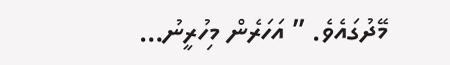މޭދުގައެވެ. ” އަހަރެން މިހުރީނު…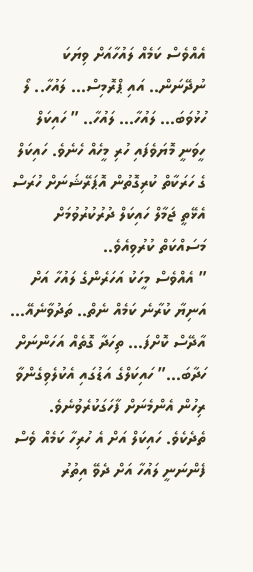އެއްވެސް ކަމެއް ލައުހާއަށް ވިޔަކަ ނުދޭނަން.. އައި ޕްރޮމިސް… ލައުހާ.. ލޯ ހުޅުވަބަ… ލައުހާ… ލައުހާ.. ” ހައިކަލް ހީވަނީ މޮޔަވެފައި ހުރި މީހެއް ހެނެވެ. ހައިކަލް ގެ ހަރަކާތް ކުރިގޮތުން އޮޕަރޭޝަނަށް ހުރަސް އެޅޭތީ ޖަމާލް ހައިކަލް ދުރުކުރުވުމަށް މަސައްކަތް ކުރުވިއެވެ..
” އެއްވެސް މީހަކު އަހަރެންގެ ލައުހާ އަށް އަނިޔާ ކުރާނެ ކަމެއް ނެތް.. ތަދުވާނެއޭ… އާދޭސް ކޮށްފަ… ތިހަދާ ގޮތެއް އަހަންނަށް ހަދާބަ…” ހައިކަލްގެ އަޑުގައި އެކުލެވިގެންވާ ރިހުން އެންމެނަށް ފާހަގަކުރެވުނެވެ. ތެދެކެވެ. ހައިކަލް އަށް އެ ހުރިހާ ކަމެއް ވެސް ފެންނަނީ ލައުހާ އަށް ދެވޭ އިތުރު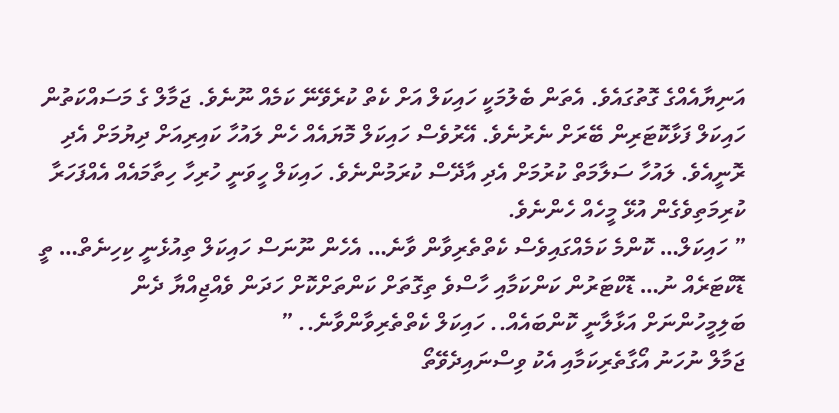އަނިޔާއެއްގެ ގޮތުގައެވެ. އެތަން ބެލުމަކީ ހައިކަލް އަށް ކެތް ކުރެވޭނޭ ކަމެއް ނޫނެވެ. ޖަމާލް ގެ މަސައްކަތުން ހައިކަލް ފަޅާކޮޓަރިން ބޭރަށް ނެރުނެވެ. އޭރުވެސް ހައިކަލް މޮޔައެއް ހެން ލައުހާ ކައިރިއަށް ދިޔުމަށް އެދި ރޮނީއެވެ. ލައުހާ ސަލާމަތް ކުރުމަށް އެދި އާދޭސް ކުރަމުންނެވެ. ހައިކަލް ހީވަނީ ހުރިހާ ހިތާމައެއް އެއްފަހަރާ ކުރިމަތިވެގެން އުޅޭ މީހެއް ހެންނެވެ.
” ހައިކަލް… ކޮންމެ ކަމެއްގައިވެސް ކެތްތެރިވާން ވާނެ… އެހެން ނޫނަސް ހައިކަލް ތިއުޅެނީ ކިހިނެތް… ތީ ޑޮކްޓަރެއް ނު… ޑޮކްޓަރުން ކަންކަމާއި ހާސްވެ ތިގޮތަށް ކަންތަށްކޮށް ހަދަން ވެއްޖިއްޔާ ދެން ބަލިމީހުންނަށް އަޅާލާނީ ކޮންބައެއް.. ހައިކަލް ކެތްތެރިވާންވާނެ.. ”
ޖަމާލް ނުހަނު އޯގާތެރިކަމާއި އެކު ވިސްނައިދެވޭތޯ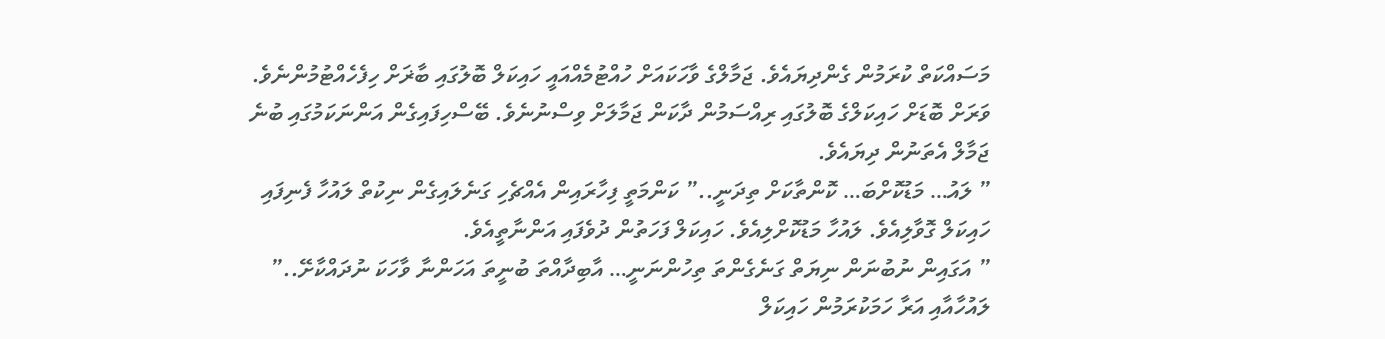މަސައްކަތް ކުރަމުން ގެންދިޔައެވެ. ޖަމާލްގެ ވާހަކައަށް ހުއްޓުމެއްއައީ ހައިކަލް ބޮލުގައި ބާޜަށް ހިފެހެއްޓުމުންނެވެ. ވަރަށް ބޮޑަށް ހައިކަލްގެ ބޮލުގައި ރިއްސަމުން ދާކަން ޖަމާލަށް ވިސްނުނެވެ. ބޭސްހިފައިގެން އަންނަކަމުގައި ބުނެ ޖަމާލް އެތަނުން ދިޔައެވެ.
” ލައު… މަޑުކޮށްބަ… ކޮންތާކަށް ތިދަނީ..” ކަންމަތީ ފިހާރައިން އެއްޗެހި ގަނެލައިގެން ނިކުތް ލައުހާ ފެނިފައި ހައިކަލް ގޮވާލިއެވެ. ލައުހާ މަޑުކޮށްލިއެވެ. ހައިކަލް ފަހަތުން ދުވެފައި އަންނާތީއެވެ.
” އަގައިން ނުބުނަން ނިޔަތް ގަނެގެންތަ ތިހުންނަނީ… އާބިދާއްތަ ބުނީތަ އަހަންނާ ވާހަކަ ނުދައްކާށޭ..” ލައުހާއާއި އަރާ ހަމަކުރަމުން ހައިކަލް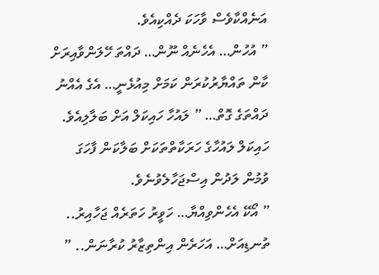އަނެއްކާވެސް ވާހަކަ ދެއްކިއެވެ.
” އުހުން… އެހެނެއް ނޫން… ދައްތަ ހޭލަންވާއިރަށް ކާން ތައްޔާރުކުރަން ކަމަށް މިއުޅެނީ… އެގެ އެއްނު ދައްތަގެ ގޮތް… ” ލައުހާ ހައިކަލް އަށް ބަލާލިއެވެ. ހައިކަލް ލައުހާގެ ހަރަކާތްތަކަށް ބަލާކަން ފާހަގަ ވުމުން ލަދުން އިސްޖަހާލެވުނެވެ.
” އޯކޭ އެހެންވިއްޔާ… ހަވީރު ހަތަރެއް ޖަހާއިރު.. ތުނޑިއަށް… އަހަރެން އިންތިޒާރު ކުރާނަން.. ”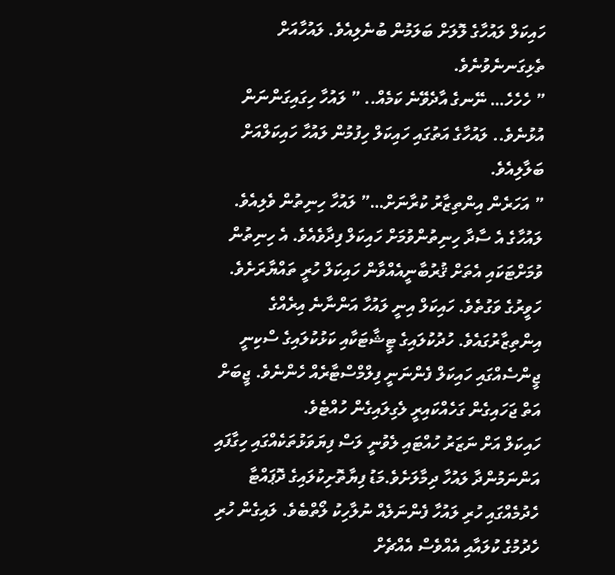ހައިކަލް ލައުހާގެ ލޮލަށް ބަލަމުން ބުނެލިއެވެ. ލައުހާއަށް ތެޅިގަނނެވުނެވެ.
” ހެހެހެ… ނޭނގެ އާދެވޭނެ ކަމެއް.. ” ލައުހާ ހިގައިގަންނަން އުޅުނެވެ.. ލައުހާގެ އަތުގައި ހައިކަލް ހިފުމުން ލައުހާ ހައިކަލްއަށް ބަލާލިއެވެ.
” އަހަރެން އިންތިޒާރު ކުރާނަށް…” ލައުހާ ހިނިތުން ވެލިއެވެ. ލައުހާގެ އެ ސާދާ ހިނިތުންވުމަށް ހައިކަލް ފިދާވެއެވެ. އެ ހިނިތުން ވުމަށްޓަކައި އެތަށް ޤުރުބާނީއެއްވާން ހައިކަލް ހުރީ ތައްޔާރަށެވެ.
ހަވީރުގެ ވަގުތެވެ. ހައިކަލް އިނީ ލައުހާ އަންނާނެ އިރެއްގެ އިންތިޒާރުގައެވެ. ހުދުކުލައިގެ ޓީޝާޓަކާއި ކަޅުކުލައިގެ ސްކިނީ ޖީންސެއްގައި ހައިކަލް ފެންނަނީ ފިލްމްސްޓާރެއް ހެންނެވެ. ޖީބަށް އަތް ޖަހައިގެން ގަހެއްކައިރީ ލެގިލައިގެން ހުއްޓެވެ.
ހައިކަލް އަށް ނަޒަރު ހުއްޓައި ލެވުނީ ލަސް ފިޔަވަޅުތަކެއްގައި ހިގާފައި އަންނަމުންދާ ލައުހާ ދިމާލަށެވެ.މަޑު ފިޔާތޮށިކުލައިގެ ދޮޕައްޓާ ހެދުމެއްގައި ހުރި ލައުހާ ފެންނަލެއް ނުލާހިކު ލޯތްބެވެ. ލައިގެން ހުރި ހެދުމުގެ ކުލައާއި އެއްވެސް އެއްޗެށް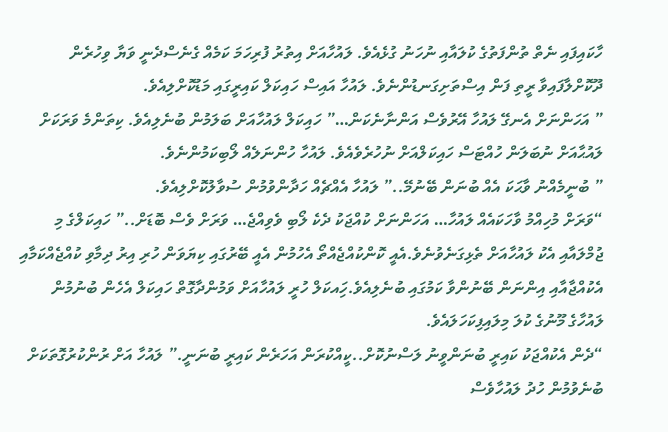ހާކައިފައި ނެތް ތުންފަތުގެ ކުލައާއި ނުހަނު ގުޅެއެވެ. ލައުހާއަށް އިތުރު ފުރިހަމަ ކަމެއް ގެނެސްދެނީ ވަޔާ ވިހުރެން ދޫކޮށްލާފައިވާ ރީތި ފަން އިސްތަށިގަނޑުންނެވެ. ލައުހާ އައިސް ހައިކަލް ކައިރީގައި މަޑުކޮށްލިއެވެ.
” އަހަންނަށް އެނގޭ ލައުހާ އޭރުވެސް އަންނާނެކަން…” ހައިކަލް ލައުހާއަށް ބަލަމުން ބުނެލިއެވެ. ކިތަންމެ ވަރަކަށް ލައުޙާއަށް ނުބަލަން ހުއްޓަސް ހައިކަލްއަށް ނުހުރެވެއެވެ. ލައުހާ ހުންނަލެއް ލޯބިކަމުންނެވެ.
” ބުނީމެއްނު ވާޙަކަ އެއް ބުނަން ބޭނުމޭ..” ލައުހާ އެއްޗެއް ހަދާންވުމުން ސުވާލުކޮށްލިއެވެ.
“ވަރަށް މުހިއްމު ވާހަކައެއް ލައުހާ… އަހަންނަށް ކުއްޖަކު ދެކެ ލޯބި ވެވިއްޖެ… ވަރަށް ވެސް ބޮޑަށް..” ހައިކަލްގެ މި ޖުމްލައާއި އެކު ލައުހާއަށް ތެޅިގަނެވުނެވެ.އެއީ ކޮންކުއްޖެއްތޯ އެހުމުން އެއީ ބޭރުގައި ކިޔަވަން ހުރި އިރު ދިމާވި ކުއްޖެއްކަމާއި އެކުއްޖާއާއި އިންނަން ބޭނުންވާ ކަމުގައި ބުނެލިއެވެ.ހަިއކަލް ހުރީ ލައުހާއަށް ވަމުންދާގޮތް ހައިކަލް އެހެން ބުނުމުން ލައުހާގެ މޫނުގެ ކުލަ މިލައިފިކަހަލައެވެ.
“ދެން އެކުއްޖަކު ކައިރީ ބުނަންވީނު ލަސްނުކޮށް..ކީއްކުރަން އަހަރެން ކައިރީ ބުނަނީ.” ލައުހާ އަށް ރުންކުރުގޮތަކަށް ބުނެވުމުން ހުދު ލައުހާވެސް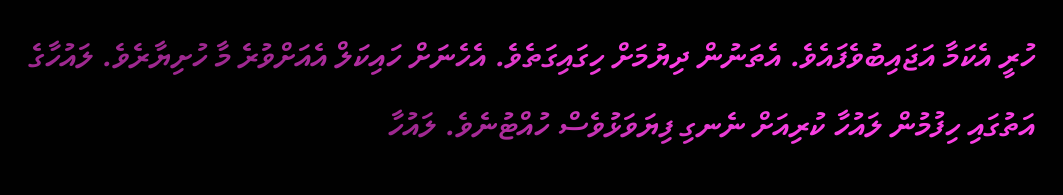ހުރީ އެކަމާ އަޖައިބުވެފައެވެ. އެތަނުން ދިޔުމަށް ހިގައިގަތެވެ. އެހެނަށް ހައިކަލް އެއަށްވުރެ މާ ހުށިޔާރެވެ. ލައުހާގެ އަތުގައި ހިފުމުން ލައުހާ ކުރިއަށް ނެނގި ފިޔަވަޅުވެސް ހުއްޓުނެވެ. ލައުހާ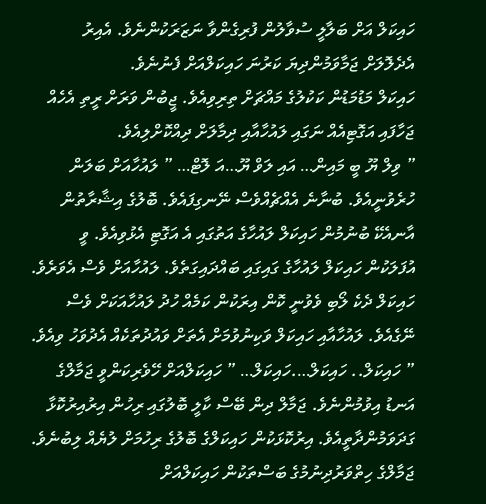ހައިކަލް އަށް ބަލާލީ ސުވާލުން ފުރިގެންވާ ނަޒަރަކުންނެވެ. އެއިރު އެދެލޮލަށް ޖަމާވަމުންދިޔަ ކަރުނަ ހައިކަލްއަށް ފެނުނެވެ.
ހައިކަލް މަޑުމަޑުން ކަކުލުގެ މައްޗަށް ތިރިވިއެވެ. ޖީބުން ވަރަށް ރީތި އެހެއް ޖަހާފައި އަގޮޓިއެއް ނަގައި ލައުހާއާއި ދިމާލަށް ދިއްކޮށްލިއެވެ.
” ވިލް ޔޫ ބީ މައިން… އައި ލަވް ޔޫ…އަ ލޮޓް… ” ލައުހާއަށް ބަލަން ހުރެވުނީއެވެ. ބުނާނެ އެއްޗެއްވެސް ނޭނގިފައެވެ. ބޮލުގެ އިޝާރާތުން އާނއެކޭ ބުނުމުން ހައިކަލް ލައުހާގެ އަތުގައި އެ އަގޮޓި އެޅުވިއެވެ. ވީ އުފަލަކުން ހައިކަލް ލައުހާގެ ގައިގައި ބައްދައިގަތެވެ. ލައުހާއަށް ވެސް އެވަރެވެ. ހައިކަލް ދެކެ ލޯބި ވެވުނީ ކޮން އިރަކުން ކަމެއް ހުދު ލައުހާއަކަށް ވެސް ނޭގެއެވެ. ލައުހާއާއި ހައިކަލް ވަކިނުވުމަށް އެތަށް ވައުދުތަކެއް އެދުވަހު ވިއެވެ.
” ހައިކަލް.. ހައިކަލް….ހައިކަލް… ” ހައިކަލްއަށް ހޭވެރިކަންވީ ޖަމާލްގެ އަނޑު އިވުމުންނެވެ. ޖަމާލް ދިން ބޭސް ކާލީ ބޮލުގައި ރިހުން އިރުއިރުކޮޅާ ގަދަވަމުންދާތީއެވެ. އިރުކޮޅަކުން ހައިކަލްގެ ބޮލުގެ ރިހުމަށް ލުޔެއް ލިބުނެވެ. ޖަމާލްގެ ހިތްވަރުދިނުމުގެ ބަސްތަކުން ހައިކަލްއަށް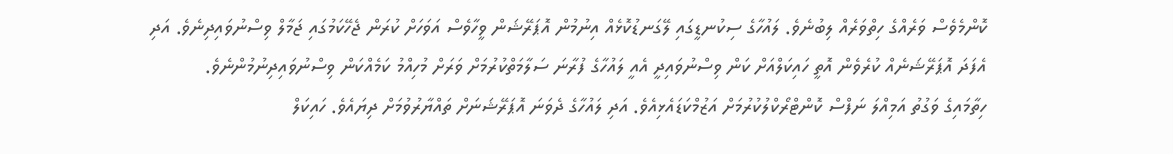ކޮންމެވެސް ވަރެއްގެ ހިތްވަރެއް ލިބުނެވެ. ލައުހާގެ ސިކުނޑީގައި ލޭގަނޑުކޮޅެއް އިނުމުން އޮޕަރޭޝަން ވީހާވެސް އަވަހަށް ކުރަން ޖެހޭކަމުގައި ޖަމާލް ވިސްނުވައިދިނެވެ. އަދި އެފަދަ އޮޕަރޭޝަނެއް ކުރެވެން އޮތީ ހައިކަލްއަށް ކަން ވިސްނުވައިދީ އެއީ ލައުހާގެ ފުރާނަ ސަލާމަތްކުރުމަށް ވަރަށް މުހިއްމު ކަމެއްކަން ވިސްނުވައިދިނުމުންނެވެ.
ހިތާމައިގެ ވަގުތު އަމިއްލަ ނަފްސް ކޮންޓްރޯކްލުކުރުމަށް އަޒުމްކަޑައެޅިއެވެ. އަދި ލައުހާގެ ދެވަނަ އޮޕަރޭޝަނަށް ތައްޔާރުވުމަށް ދިޔައެވެ. ހައިކަލް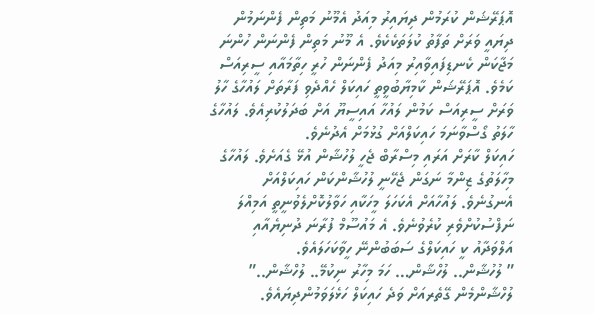އޮޕަރޭޝަން ކުރަމުން ދިޔައިރު މިއަދު އެމޫނު މަތިން ފެންނަމުން ދިޔައީ ވަރަށް ތަފާތު ކުލަތަކެކެވެ. އެ މޫނު މަތިން ފެންނަން ހުންނަ މަޖާކަން ކެނޑިފައިވާއިރު މިއަދު ފެންނަން ހުރީ ހިތާމައާއި ސީރިއަސް ކަމެވެ. އޮޕަރޭޝަން ކާމިޔާބުވީތީ ހައިކަލް ހެއްދެވި ފަރާތަށް ލައުހާގެ ހާލު ވަރަށް ސީރިއަސް ކަމުން ލައުހާ އައިސީޔޫ އަށް ބަދަލުކުރިއެވެ. ލައުހާގެ ހާލަތު ގޯސްވާނަމަ ހައިކަލްއަށް ގުޅުމަށް އެދުނެވެ.
ހައިކަލް ކާރަށް އަރައި މިސްރާބް ޖެހީ ލުހުޝާން އުޅޭ ގެއަށެވެ. ލައުހާގެ މިހާލަތުގެ ޒިންމާ ނަގަން ޖެހޭނީ ލުހުޝާންކަން ހައިކަލްއަށް އެނގުނެވެ. ލައުހާއަށް އެކަހަލަ މީހަކާއި ހަވާލުކޮށްލެވުނީތީ އަމިއްލަ ނަފްސުކުށްވެރި ކުރެވުނެވެ. އެ މައުސޫމް ފުރާނަ ދުނިޔެއާއި އަލްވަދާއު ކީ ހައިކަލްގެ ސަބަބުންނޭ ހީވާކަހަލައެވެ.
” ލުހުޝާން.. ލުހްޝާން… ހަމަ މިހާރު ނިކުމޭ.. ލުހްޝާން..” ލުހްޝާންމެން ގޭތެރއަށް ވަދެ ހައިކަލް ހަޅެލަވަމުންދިޔައެވެ.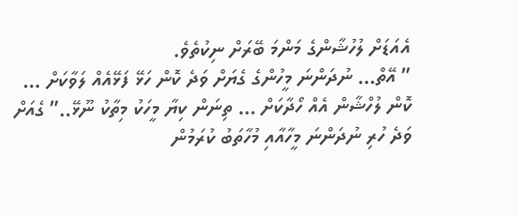އެއަޑަށް ލުހުޝާންގެ މަންމަ ބޭރަށް ނިކުތެވެ.
” އޭތް… ނުދަންނަ މީހުންގެ ގެޔަށް ވަދެ ކޮން ހަޅޭ ފަޅޭއެއް ލަވާކަށް … ކޮން ލުހްޝާން އެއް ހޯދާކަށް … ތިނަން ކިޔާ މީހަކު މިތާކު ނޫޅޭ..” ގެއަށް ވަދެ ހުރި ނުދަންނަ މީހާއާއި މުހާތަބު ކުރަމުން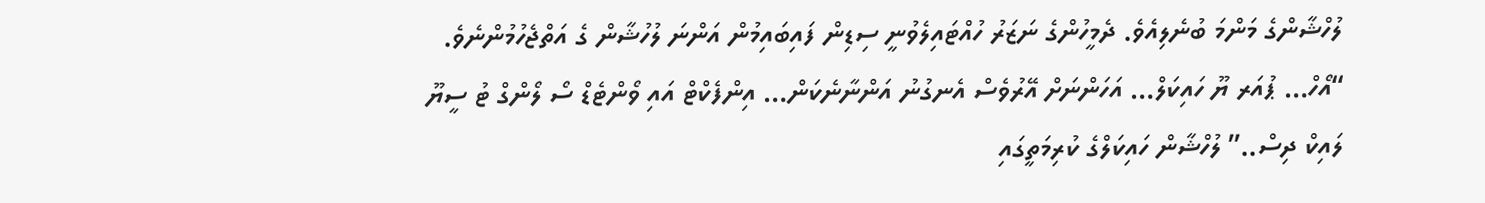ލުހްޝާންގެ މަންމަ ބުނެލިއެވެ. ދެމީހުންގެ ނަޒަރު ހުއްޓައިލެވުނީ ސިޑިން ފައިބައިމުން އަންނަ ލުހުޝާން ގެ އަތްޖެހުމުންނެވެ.
“އޯހް… ޕުއަރ ޔޫ ހައިކަލް… އަހަންނަށް އޭރުވެސް އެނގުނު އަންނާނެކަން… އިންފެކްޓް އައި ވޯންޓެޑް ސޯ ލޯންގް ޓު ސީޔޫ ލައިކް ދިސް..” ލުހްޝާން ހައިކަލްގެ ކުރިމަތީގައި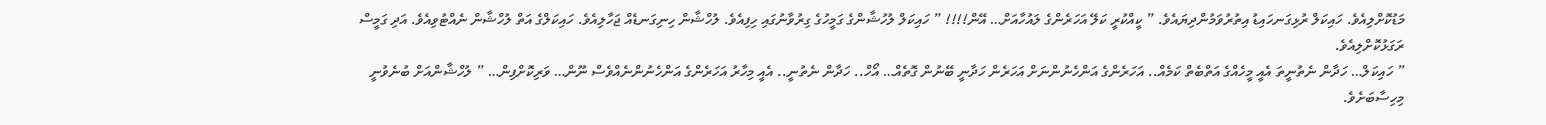މަޑުކޮށްލިއެވެ. ހައިކަލް ރުޅިގަނހައިޑު އިތުރުވަމުންދިޔައެވެ. ” ކީއްކުރީ ކަލޭ އަހަރެންގެ ލައުހާއަށް… އޭން!!!! ” ހައިކަލް ލުހުޝާންގެ ގަމީހުގެ ގިރުވާނުގައި ހިފިއެވެ. ލުހްޝާން ހިނިގަނޑެއް ޖަހާލިއެވެ. ހައިކަލްގެ އަތް ލުހްޝާން ނެއްޓުވިއެވެ. އަދި ގަމީސް ރަގަޅުކޮށްލިއެވެ.
” ހައިކަލް… ހަދާން ނެތުނީތަ އެއީ މީހެއްގެ އަތްބެތް ކަމެއް.. އަހަރެންގެ އަންހެނުންނަށް އަހަރެން ހަދާނީ ބޭނުން ގޮތެއް… އޯހް.. ހަދާން ނެތުނީ.. އެއީ މިހާރު އަހަރެންގެ އަންހެނުންނެއްވެސް ނޫން… ވަރިކޮށްފިން… ” ލުހްޝާންއަށް ބުނެވުނީ މިހިސާބަށެވެ.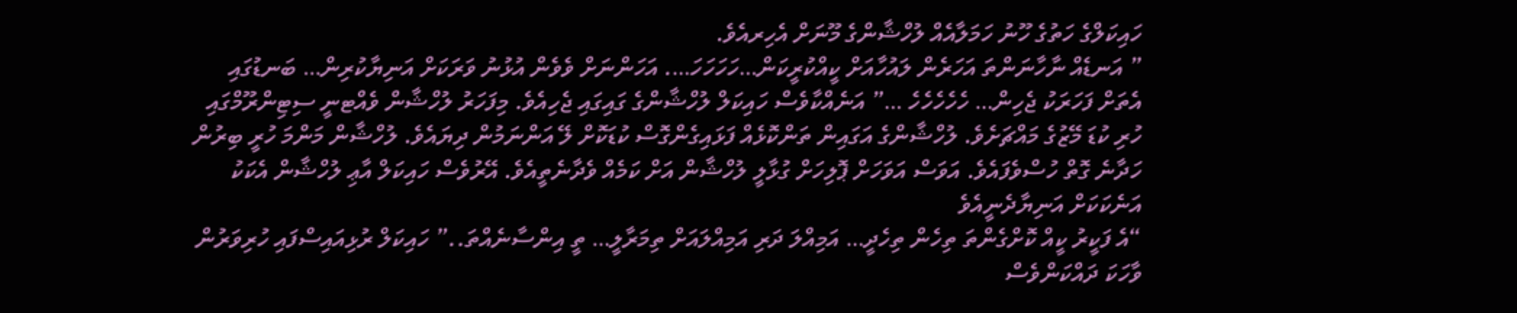ހައިކަލްގެ ހަތުގެ ހޫނު ހަމަލާއެއް ލުހްޝާންގެ މޫނަށް އެހިރއެވެ.
” އަނޑެއް ނާހާނަންތަ އަހަރެން ލައުހާއަށް ކީއްކުރީކަން…ހަހަހަހަ…. އަހަންނަށް ވެވެން އުޅުނު ވަރަކަށް އަނިޔާކުރިން… ބަނޑުގައި އެތަށް ފަހަރަކު ޖެހިން… ހެހެހެހެހެ …” އަނެއްކާވެސް ހައިކަލް ލުހްޝާންގެ ގައިގައި ޖެހިއެވެ. މިފަހަރު ލުހްޝާން ވެއްޓނީ ސިޓިންރޫމްގައި ހުރި ކުޑަ މޭޒުގެ މައްޗަށެވެ. ލުހްޝާންގެ އަގައިން ތަންކޮޅެއް ފަޅައިގެންގޮސް ކުޑަކޮށް ލޭ އަންނަމުން ދިޔައެވެ. ލުހްޝާން މަންމަ ހުރީ ބިރުން ހަދާނެ ގޮތް ހުސްވެފައެވެ. އަވަސް އަވަހަށް ޕޮލިހަށް ގުޅާލީ ލުހްޝާން އަށް ކަމެއް ވެދާނެތީއެވެ. އޭރުވެސް ހައިކަލް އާޢި ލުހްޝާން އެކަކު އަނެކަކަށް އަނިޔާދެނީއެވެ
“އެ ފަކީރު ކީއް ކޮށްގެންތަ ތިހެން ތިހެދީ… އަމިއްލަ ދަރި އަމިއްލައަށް ތިމަރާލީ… ތީ އިންސާނެއްތަ..” ހައިކަލް ރުޅިއައިސްފައި ހުރިވަރުން ވާހަކަ ދައްކަންވެސް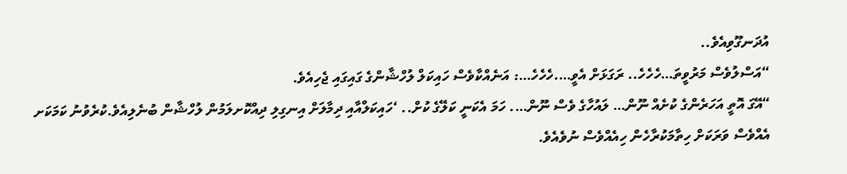އުދަނގޫވިއެވެ..
“އަސްލުވެސް މަރުވީތަ…ހެހެހެ.. ރަގަޅަށް އެވީ….ހެހެހެ…: އަނެއްކާވެސް ހައިކަލް ލުހްޝާންގެ ގައިގައި ޖެހިއެވެ.
“އޭގަ އޮތީ އަހަރެންގެ ކުށެއް ނޫން… ލައުހާގެ ވެސް ނޫން…. ހަމަ އެކަނީ ކަލޭގެ ކުށް.. ‘ހައިކަލްއާއި ދިމާލަށް އިނގިލި ދިއްކޮށލަމުން ލުހްޝާން ބުނެލިއެވެ.ކުރެވުނު ކަމަކަށ އެއްވެސް ވަރަކަށް ހިތާމަކުރާހެން ހިއެއްވެސް ނުވެއެވެ.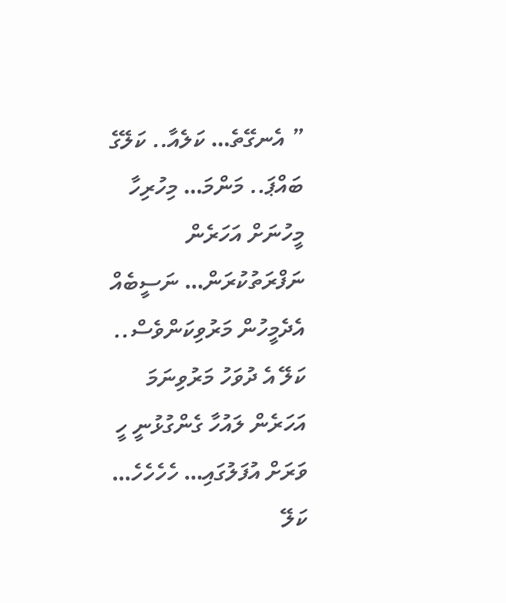” އެނގޭތެ… ކަލެއާ.. ކަލޭގެ ބައްޕަ.. މަންމަ… މިހުރިހާ މީހުނަށް އަހަރެން ނަފްރަތުކުރަން… ނަސީބެއް އެދެމީހުން މަރުވިކަންވެސް.. ކަލޭ އެ ދުވަހު މަރުވިނަމަ އަހަރެން ލައުހާ ގެންގުޅުނީ ހީ ވަރަށް އުފަލުގައި… ހެހެހެހެ… ކަލޭ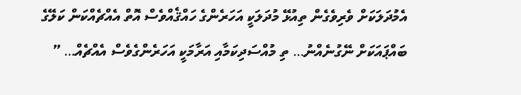އެމުދަލަކަށް ވެރިވެގެން ތިއުޅޭ މުދަލަކީ އަހަރެންގެ ހައްޤެއްވެސް އޮތް އެއްޗެއްކަން ކަލޭގެ ބައްޕައަކަށް ނޭގުނެއްނު… ތި މުއްސަދިކަމާއި އަރާމަކީ އަހަރެންގެވެސް އެއްޗެއް… ”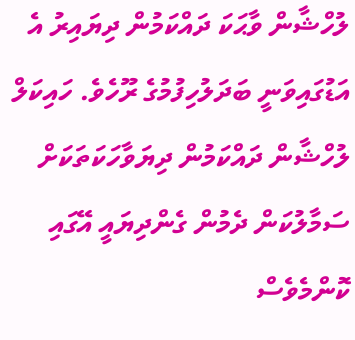ލުހްޝާން ވާޙަކަ ދައްކަމުން ދިޔައިރު އެ އަޑުގައިވަނީ ބަދަލުހިފުމުގެ ރޫހެވެ. ހައިކަލް ލުހްޝާން ދައްކަމުން ދިޔަވާހަކަތަކަށް ސަމާލުކަން ދެމުން ގެންދިޔައީ އޭގައި ކޮންމެވެސް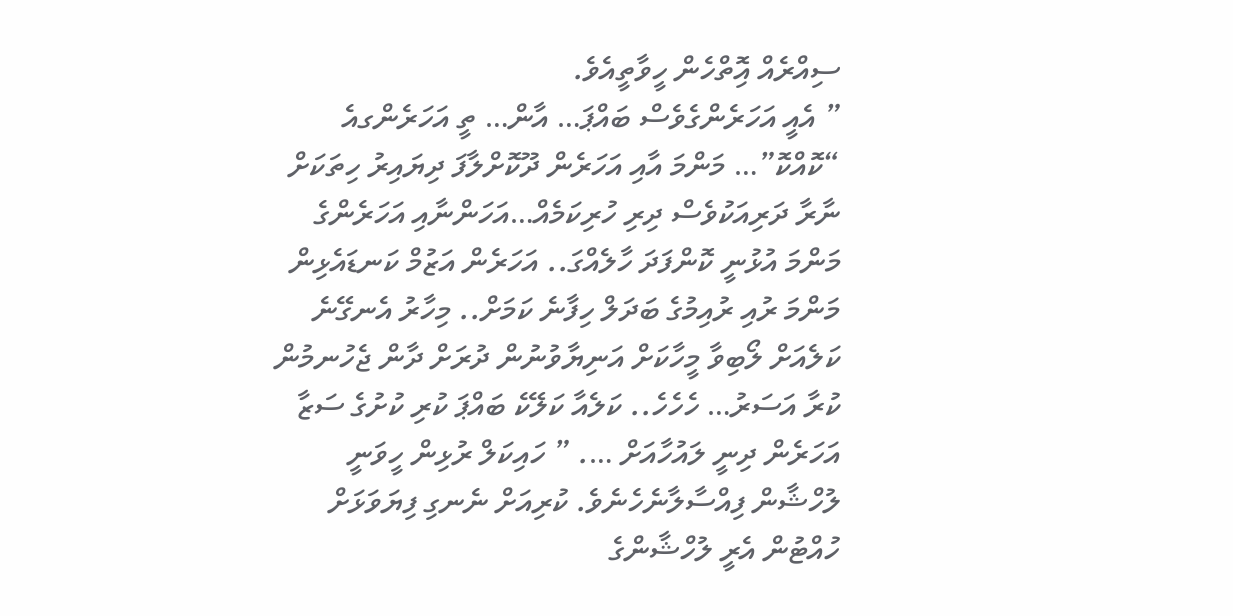ސިއްރެއް އިޮތްހެން ހީވާތީއެވެ.
” އެއީ އަހަރެންގެވެސް ބައްޕަ… އާން… ތީ އަހަރެންގއެ “ކޮއްކޮ”… މަންމަ އާއި އަހަރެން ދޫކޮށްލާފަ ދިޔައިރު ހިތަކަށް ނާރާ ދަރިއަކުވެސް ދިރި ހުރިކަމެއް…އަހަންނާއި އަހަރެންގެ މަންމަ އުޅުނީ ކޮންފަދަ ހާލެއްގަ.. އަހަރެން އަޒުމް ކަނޑައެޅިން މަންމަ ރުއި ރުއިމުގެ ބަދަލް ހިފާނެ ކަމަށް.. މިހާރު އެނގޭނެ ކަލެއަށް ލޯބިވާ މީހާކަށް އަނިޔާވުނުން ދުރަށް ދާން ޖެހުނމުން ކުރާ އަސަރު… ހެހެހެ.. ކަލެއާ ކަލޭކެ ބައްޕަ ކުރި ކުށުގެ ސަޒާ އަހަރެން ދިނީ ލައުހާއަށް …. ” ހައިކަލް ރުޅިން ހީވަނީ ލުހްޝާން ފިއްސާލާނެހެނެވެ. ކުރިއަށް ނެނގި ފިޔަވަޅަށް ހުއްޓުން އެރީ ލުހްޝާންގެ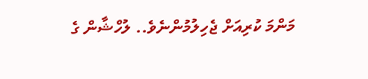މަންމަ ކުރިއަށް ޖެހިލުމުންނެވެ.. ލުހްޝާން ގެ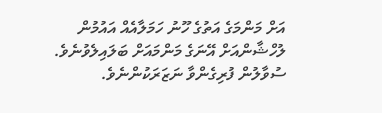އަށް މަންމަގެ އަތުގެ ހޫނު ހަމަލާއެއް އައުމުން ލުހްޝާންއަށް އޭނަގެ މަންމައަށް ބަލައިލެވުނެވެ. ސުވާލުން ފުރިގެންވާ ނަޒަރަކުންނެވެ.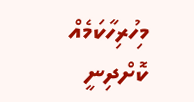މިހުރިހާކަމެއް ކޮށްދިނީ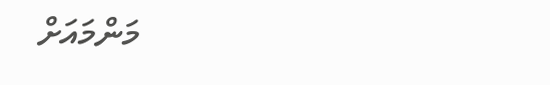މަންމައަށް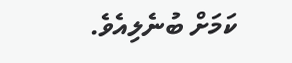ކަމަށް ބުނެލިއެވެ.